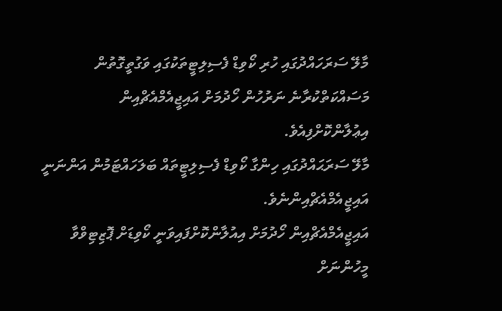މާލޭ ސަރަހައްދުގައި ހުރި ކޯވިޑް ފެސިލިޓީތަކުގައި ވަގުތީގޮތުން މަސައްކަތްކުރާނެ ނަރުހުން ހޯދުމަށް އައިޖީއެމްއެޗްއިން އިޢުލާންކޮށްފިއެވެ.
މާލޭ ސަރަޙައްދުގައި ހިންގާ ކޯވިޑް ފެސިލިޓީތައް ބަލަހައްޓަމުން އަންނަނީ އައިޖީއެމްއެޗްއިންނެވެ.
އައިޖީއެމްއެޗްއިން ހޯދުމަށް އިއުލާންކޮށްފައިވަނީ ކޯވިޑަށް ޕޮޒިޓިވްވާ މީހުންނަށް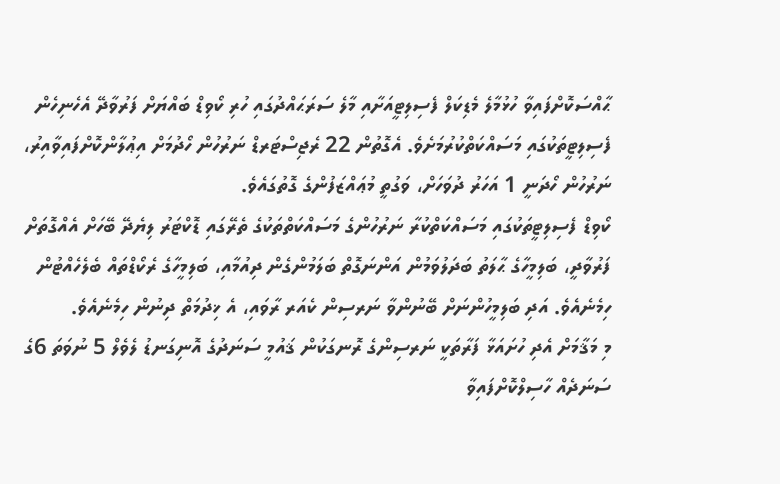ޙާއްސަކޮށްފައިވާ ހުޅުމާލެ މެޑިކަލް ފެސިލިޓީއަށާއި މާލެ ސަރަޙައްދުގައި ހުރި ކޯވިޑް ބައްޔަށް ފަރުވާދޭ އެހެނިހެން ފެސިލިޓީތަކުގައި މަސައްކަތްކުރުމަށެވެ. އެގޮތުން 22 ރެޖިސްޓަރޑް ނަރުހުން ހޯދުމަށް އިޢުލާންކޮށްފައިވާއިރު، ނަރުހުން ހޯދަނީ 1 އަހަރު ދުވަހަށް، ވަގުތީ މުޢައްޒަފުންގެ ގޮތުގައެވެ.
ކޯވިޑް ފެސިލިޓީތަކުގައި މަސައްކަތްކުރާ ނަރުހުންގެ މަސައްކަތްތަކުގެ ތެރޭގައި ޑޮކްޓަރު ލިޔެދޭ ބޭހަށް އެއްގޮތަށް ފަރުވާދީ، ބަލިމީހާގެ ޙާލަތު ބަދަލުވަމުން އަންނަގޮތް ބަލަމުންގެން ދިއުމާއި، ބަލިމީހާގެ ރެކޯޑްތައް ބެލެހެއްޓުން ހިމެނެއެވެ. އަދި ބަލިމީހުންނަށް ބޭނުންވާ ނަރސިން ކެއަރ ރާވައި، އެ ޚިދުމަތް ދިނުން ހިމެނެއެވެ.
މި މަޤާމަށް އެދި ހުށައަޅާ ފަރާތަކީ ނަރސިންގެ ރޮނގަކުން ޤައުމީ ސަނަދުގެ އޮނިގަނޑު ލެވެލް 5 ނުވަތަ 6ގެ ސަނަދެއް ހާސިލްކޮށްފައިވާ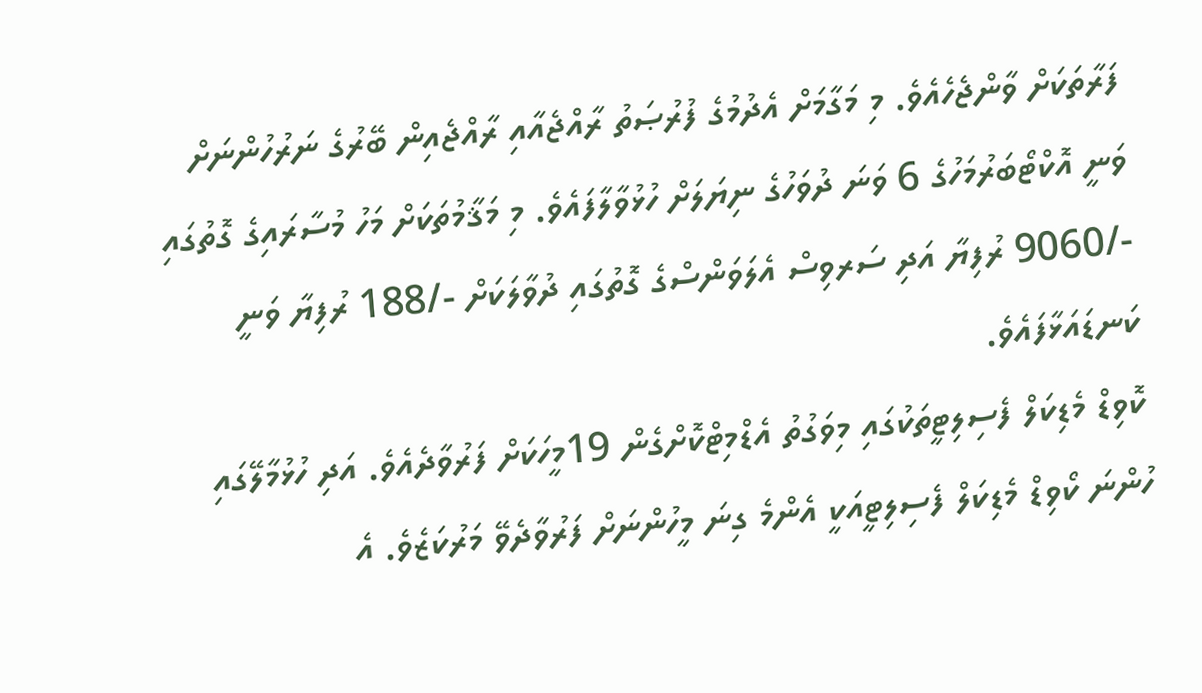ފަރާތަކަށް ވާންޖެހެއެވެ. މި މަގާމަށް އެދުމުގެ ފުރުޞަތު ރާއްޖެއާއި ރާއްޖެއިން ބޭރުގެ ނަރުހުންނަށް ވަނީ އޮކްޓޯބަރުމަހުގެ 6 ވަނަ ދުވަހުގެ ނިޔަލަށް ހުޅުވާލާފައެވެ. މި މަޤާމުތަކަށް މަހު މުސާރައިގެ ގޮތުގައި -/9060 ރުފިޔާ އަދި ސަރވިސް އެލަވަންސްގެ ގޮތުގައި ދުވާލަކަށް -/188 ރުފިޔާ ވަނީ ކަނޑައަޅާފައެވެ.
ކޮވިޑް މެޑިކަލް ފެސިލިޓީތަކުގައި މިވަގުތު އެޑްމިޓްކޮށްގެން 19މީހަކަށް ފަރުވާދެއެވެ. އަދި ހުޅުމާލޭގައި ހުންނަ ކޯވިޑް މެޑިކަލް ފެސިލިޓީއަކީ އެންމެ ގިނަ މީހުންނަށް ފަރުވާދެވޭ މަރުކަޒެވެ. އެ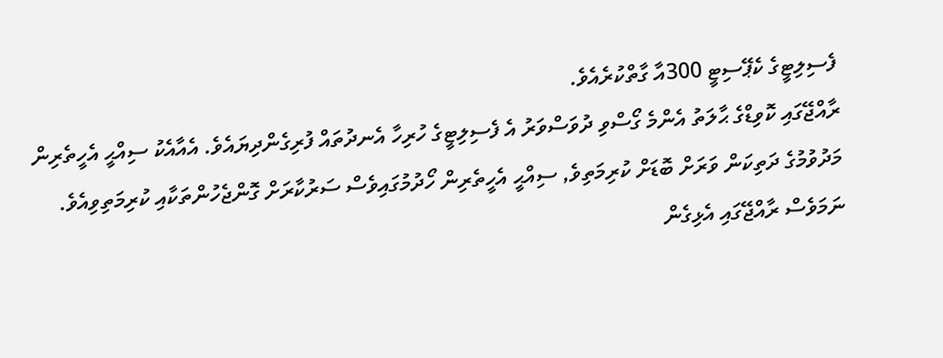ފެސިލިޓީގެ ކެޕޭސިޓީ 300އާ ގާތްކުރެއެވެ.
ރާއްޖޭގައި ކޮވިޑްގެ ޙާލަތު އެންމެ ގޯސްވި ދުވަސްވަރު އެ ފެސިލިޓީގެ ހުރިހާ އެނދުތައް ފުރިގެންދިޔައެވެ. އެއާއެކު ސިއްޙީ އެހީތެރިން މަދުވުމުގެ ދަތިކަން ވަރަށް ބޮޑަށް ކުރިމަތިވެ, ސިއްޙީ އެހީތެރިން ހޯދުމުގައިވެސް ސަރުކާރަށް ގޮންޖެހުންތަކާއި ކުރިމަތިވިއެވެ. ނަމަވެސް ރާއްޖޭގައި އެޅިގެން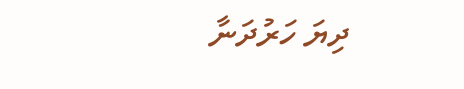ދިޔަ ހަރުދަނާ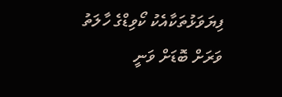ފިޔަވަޅުތަކާއެކު ކޯވިޑްގެ ހާލަތު ވަރަށް ބޮޑަށް ވަނީ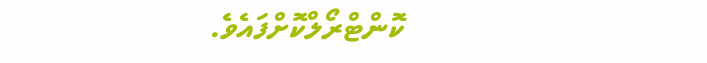ކޮންޓްރޯލްކޮށްފައެވެ.